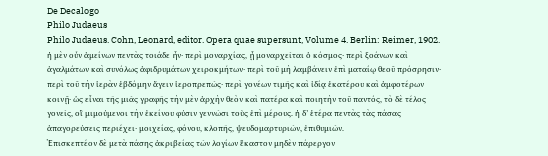De Decalogo
Philo Judaeus
Philo Judaeus. Cohn, Leonard, editor. Opera quae supersunt, Volume 4. Berlin: Reimer, 1902.
ἡ μὲν οὖν ἀμείνων πεντὰς τοιάδε ἦν· περὶ μοναρχίας, ᾗ μοναρχεῖται ὁ κόσμος· περὶ ξοάνων καὶ ἀγαλμάτων καὶ συνόλως ἀφιδρυμάτων χειροκμήτων· περὶ τοῦ μὴ λαμβάνειν ἐπὶ ματαίῳ θεοῦ πρόσρησιν· περὶ τοῦ τὴν ἱερὰν ἑβδόμην ἄγειν ἱεροπρεπῶς· περὶ γονέων τιμῆς καὶ ἰδίᾳ ἑκατέρου καὶ ἀμφοτέρων κοινῇ· ὡς εἶναι τῆς μιᾶς γραφῆς τὴν μὲν ἀρχὴν θεὸν καὶ πατέρα καὶ ποιητὴν τοῦ παντός, τὸ δὲ τέλος γονεῖς, οἳ μιμούμενοι τὴν ἐκείνου φύσιν γεννῶσι τοὺς ἐπὶ μέρους. ἡ δ’ ἑτέρα πεντὰς τὰς πάσας ἀπαγορεύσεις περιέχει· μοιχείας, φόνου, κλοπῆς, ψευδομαρτυριῶν, ἐπιθυμιῶν.
Ἐπισκεπτέον δὲ μετὰ πάσης ἀκριβείας τῶν λογίων ἕκαστον μηδὲν πάρεργον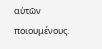αὐτῶν ποιουμένους.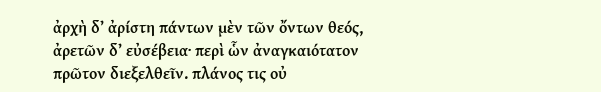ἀρχὴ δ’ ἀρίστη πάντων μὲν τῶν ὄντων θεός, ἀρετῶν δ’ εὐσέβεια· περὶ ὧν ἀναγκαιότατον πρῶτον διεξελθεῖν. πλάνος τις οὐ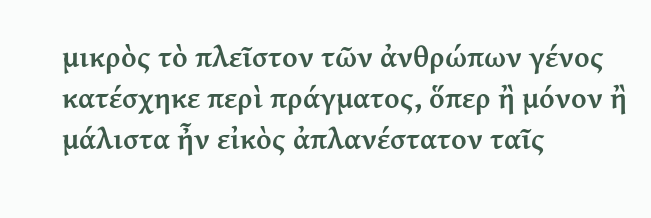μικρὸς τὸ πλεῖστον τῶν ἀνθρώπων γένος κατέσχηκε περὶ πράγματος, ὅπερ ἢ μόνον ἢ μάλιστα ἦν εἰκὸς ἀπλανέστατον ταῖς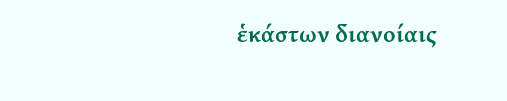ἑκάστων διανοίαις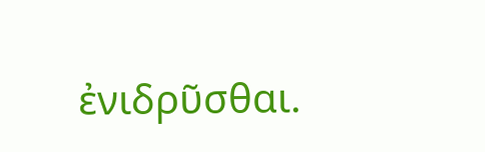ἐνιδρῦσθαι.